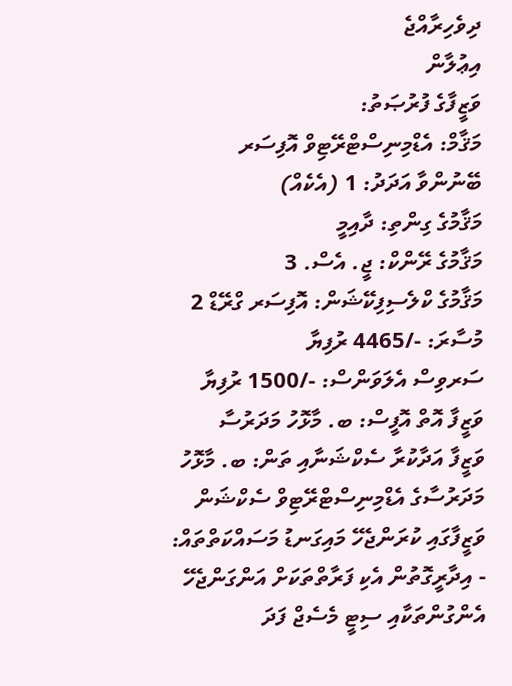ދިވެހިރާއްޖެ
އިޢުލާން
ވަޒީފާގެ ފުރުޞަތު:
މަޤާމް: އެޑްމިނިސްޓްރޭޓިވް އޮފިސަރ
ބޭނުންވާ އަދަދު: 1 (އެކެއް)
މަޤާމުގެ ގިންތި: ދާއިމީ
މަޤާމުގެ ރޭންކް: ޖީ. އެސް. 3
މަޤާމުގެ ކްލެސިފިކޭޝަން: އޮފިސަރ ގްރޭޑް 2
މުސާރަ: -/4465 ރުފިޔާ
ސަރވިސް އެލަވަންސް: -/1500 ރުފިޔާ
ވަޒީފާ އޮތް އޮފީސް: ބ. މާޅޮހު މަދަރުސާ
ވަޒީފާ އަދާކުރާ ސެކްޝަނާއި ތަން: ބ. މާޅޮހު މަދަރުސާގެ އެޑްމިނިސްޓްރޭޓިވް ސެކްޝަން
ވަޒީފާގައި ކުރަންޖެހޭ މައިގަނޑު މަސައްކަތްތައް:
- އިދާރީގޮތުން އެކި ފަރާތްތަކަށް އަންގަންޖެހޭ އެންގުންތަކާއި ސިޓީ މެސެޖް ފަދަ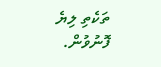ތަކެތި ލިޔެ ފޮނުވުން.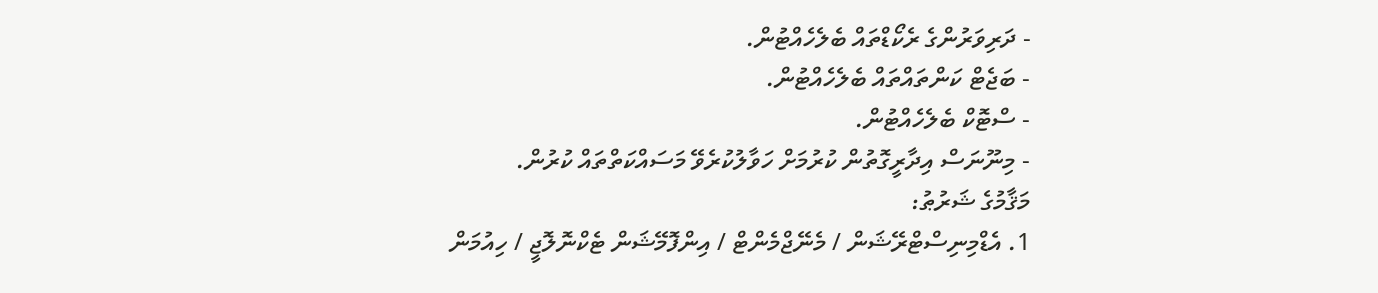- ދަރިވަރުންގެ ރެކޯޑްތައް ބެލެހެއްޓުން.
- ބަޖެޓް ކަންތައްތައް ބެލެހެއްޓުން.
- ސްޓޮކް ބެލެހެއްޓުން.
- މިނޫނަސް އިދާރީގޮތުން ކުރުމަށް ހަވާލުކުރެވޭ މަސައްކަތްތައް ކުރުން.
މަޤާމުގެ ޝަރުޠު:
1. އެޑްމިނިސްޓްރޭޝަން / މެނޭޖްމެންޓް / އިންފޮމޭޝަން ޓެކްނޮލޮޖީ / ހިއުމަން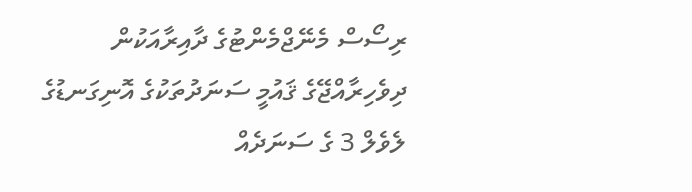ރިސޯސް މެނޭޖްމެންޓުގެ ދާއިރާއަކުން ދިވެހިރާއްޖޭގެ ޤައުމީ ސަނަދުތަކުގެ އޮނިގަނޑުގެ ލެވެލް 3 ގެ ސަނަދެއް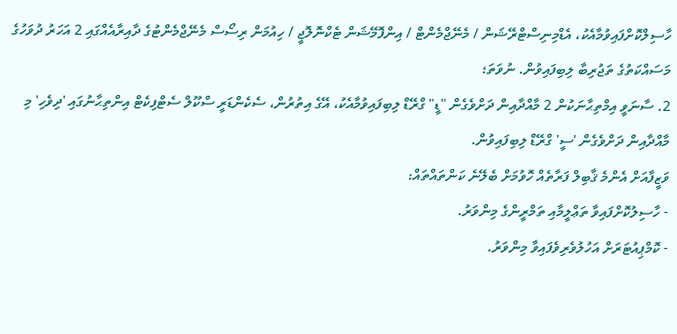ހާސިލްކޮށްފައިވުމާއެކު، އެޑްމިނިސްޓްރޭޝަން / މެނޭޖްމެންޓް / އިންފޮމޭޝަން ޓެކްނޮލޮޖީ / ހިއުމަން ރިސޯސް މެނޭޖްމެންޓުގެ ދާއިރާއެއްގައި 2 އަހަރު ދުވަހުގެ މަސައްކަތުގެ ތަޖުރިބާ ލިބިފައިވުން. ނުވަތަ؛
2. ސާނަވީ އިމްތިޙާނަކުން 2 މާއްދާއިން ދަށްވެގެން "ޑީ" ގްރޭޑް ލިބިފައިވުމާއެކު، އޭގެ އިތުރުން، ސެކެންޑަރީ ސްކޫލް ސެޓްފިކެޓް އިންތިޙާނުގައި 'ދިވެހި' މި މާއްދާއިން ދަށްވެގެން 'ސީ' ގްރޭޑް ލިބިފައިވުން.
ވަޒީފާއަށް އެންމެ ޤާބިލް ފަރާތެއް ހޮވުމަށް ބެލޭނެ ކަންތައްތައް:
- ހާސިލުކޮށްފައިވާ ތަޢްލީމާއި ތަމްރީންގެ މިންވަރު.
- ކޮމްޕިއުޓަރަށް އަހުލުވެރިވެފައިވާ މިންވަރު.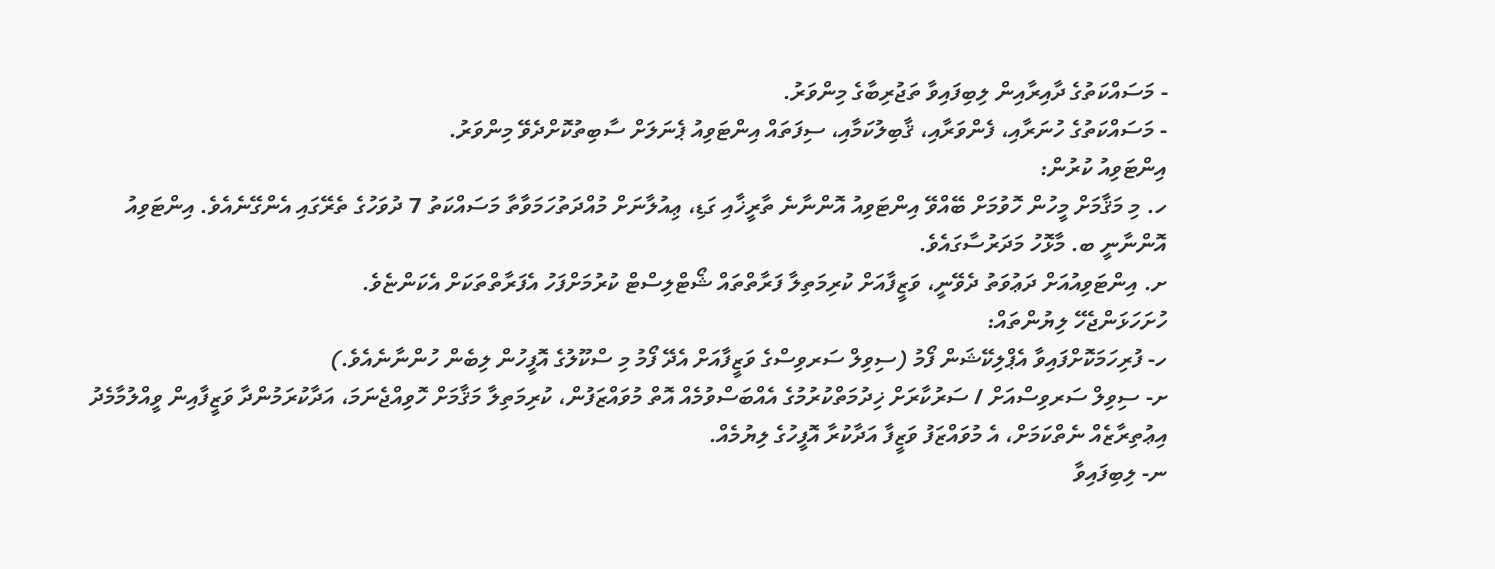- މަސައްކަތުގެ ދާއިރާއިން ލިބިފައިވާ ތަޖުރިބާގެ މިންވަރު.
- މަސައްކަތުގެ ހުނަރާއި، ފެންވަރާއި، ޤާބިލުކަމާއި، ސިފަތައް އިންޓަވިއު ޕެނަލަށް ސާބިތުކޮށްދެވޭ މިންވަރު.
އިންޓަވިއު ކުރުން:
ހ. މި މަޤާމަށް މީހުން ހޮވުމަށް ބޭއްވޭ އިންޓަވިއު އޮންނާނެ ތާރީޚާއި ގަޑި، ޢިއުލާނަށް މުއްދަތުހަމަވާތާ މަސައްކަތު 7 ދުވަހުގެ ތެރޭގައި އެންގޭނެއެވެ. އިންޓަވިއު އޮންނާނީ ބ. މާޅޮހު މަދަރުސާގައެވެ.
ށ. އިންޓަވިއުއަށް ދަޢުވަތު ދެވޭނީ، ވަޒީފާއަށް ކުރިމަތިލާ ފަރާތްތައް ޝޯޓްލިސްޓް ކުރުމަށްފަހު އެފަރާތްތަކަށް އެކަންޏެވެ.
ހުށަހަޅަންޖެހޭ ލިޔުންތައް:
ހ- ފުރިހަމަކޮށްފައިވާ އެޕްލިކޭޝަން ފޯމު (ސިވިލް ސަރވިސްގެ ވަޒީފާއަށް އެދޭ ފޯމު މި ސްކޫލުގެ އޮފީހުން ލިބެން ހުންނާނެއެވެ.)
ށ- ސިވިލް ސަރވިސްއަށް / ސަރުކާރަށް ޚިދުމަތްކުރުމުގެ އެއްބަސްވުމެއް އޮތް މުވައްޒަފުން، ކުރިމަތިލާ މަޤާމަށް ހޮވިއްޖެނަމަ، އަދާކުރަމުންދާ ވަޒީފާއިން ވީއްލުމާމެދު އިޢުތިރާޒެއް ނެތްކަމަށް، އެ މުވައްޒަފު ވަޒީފާ އަދާކުރާ އޮފީހުގެ ލިޔުމެއް.
ނ- ލިބިފައިވާ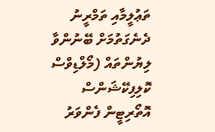ތަޢުލީމާއި ތަމްރީނު ދެނެގަތުމަށް ބޭނުންވާ ލިޔުންތައް (މޯލްޑިވްސް ކޮލިފިކޭޝަންސް އޮތޯރިޓީން ފެންވަރު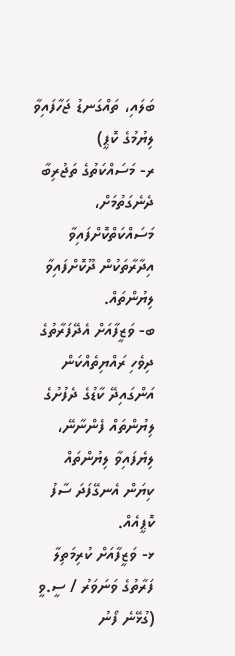ބަލައި، ތައްގަނޑު ޖަހާފައިވާ ލިޔުމުގެ ކޮޕީ)
ރ- މަސައްކަތުގެ ތަޖުރިބާ ދެނެގަތުމަށް، މަސައްކަތްކޮށްފައިވާ އިދާރާތަކުން ދޫކޮށްފައިވާ ލިޔުންތައް.
ބ- ވަޒީފާއަށް އެދޭފަރާތުގެ ދިވެހި ރައްޔިތެއްކަން އަންގައިދޭ ކާޑުގެ ދެފުށުގެ ލިޔުންތައް ފެންނާނޭ، ލިޔެފައިވާ ލިޔުންތައް ކިޔަން އެނގޭފަދަ ސާފު ކޮޕީއެއް.
ޅ- ވަޒީފާއަށް ކުރިމަތިލާ ފަރާތުގެ ވަނަވަރު / ސީ.ވީ (ގުޅޭނެ ފޯނު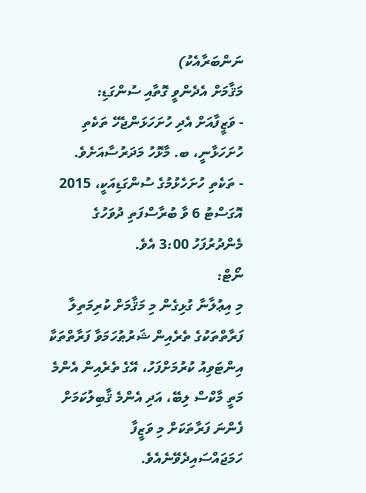ނަންބަރާއެކު)
މަޤާމަށް އެދެންވީ ގޮތާއި ސުންގަޑި:
- ވަޒީފާއަށް އެދި ހުށަހަޅަންޖެހޭ ތަކެތި ހުށަހަޅާނީ، ބ. މާޅޮހު މަދަރުސާއަށެވެ.
- ތަކެތި ހުށަހެޅުމުގެ ސުންގަޑިއަކީ، 2015 އޮގަސްޓު 6 ވާ ބުރާސްފަތި ދުވަހުގެ މެންދުރުފަހު 3:00 އެވެ.
ނޯޓް:
މި އިޢުލާނާ ގުޅިގެން މި މަޤާމަށް ކުރިމަތިލާ ފަރާތްތަކުގެ ތެރެއިން ޝަރުޠުހަމަވާ ފަރާތްތަކާ އިންޓަވިއު ކުރުމަށްފަހު، އޭގެ ތެރެއިން އެންމެ މަތީ މާކްސް ލިބޭ، އަދި އެންމެ ޤާބިލުކަމަށް ފެންނަ ފަރާތަކަށް މި ވަޒީފާ ހަމަޖައްސައިދެވޭނެއެވެ.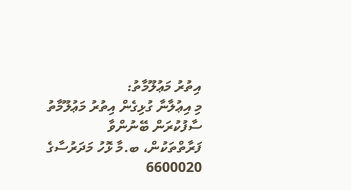އިތުރު މަޢުލޫމާތު:
މި އިޢުލާނާ ގުޅިގެން އިތުރު މަޢުލޫމާތު ސާފުކުރަން ބޭނުންވާ ފަރާތްތަކުން، ބ.މާ ޅޮހު މަދަރުސާގެ 6600020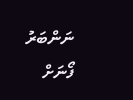ނަންބަރު ފޯނަށް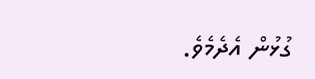ގުޅުން އެދެމެވެ.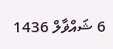6 ޝައްޥާލް 1436